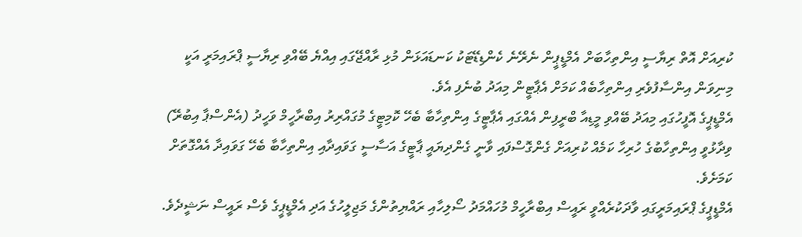ކުރިއަށް އޮތް ރިޔާސީ އިންތިހާބަށް އެމްޑީޕީން ނެރޭނެ ކެންޑިޑޭޓަކު ކަނޑައަޅަން މުޅި ރާއްޖޭގައި އިއްޔެ ބޭއްވި ރިޔާސީ ޕްރައިމަރީ އަކީ މިނިވަން އިންސާފުވެރި އިންތިހާބެއް ކަމަށް އެޕާޓީން މިއަދު ބުނެފި އެވެ.
އެމްޑީޕީގެ އޮފީހުގައި މިއަދު ބޭއްވި މީޑިއާ ބްރީފިން އެއްގައި އެޕާޓީގެ އިންތިހާބާ ބެހޭ ކޮމިޓީގެ މުގައްރިރު އިބްރާހީމް ވަހީދު (އެންސްޕާ އިބުރޭ) ވިދާޅުވީ އިންތިހާބުގެ ހުރިހާ ކަމެއް ކުރިއަށް ގެންގޮސްފައި ވާނީ ގެންދިޔައީ ޕާޓީގެ އަސާސީ ގަވައިދާއި އިންތިހާބާ ބެހޭ ގަވައިދާ އެއްގޮތަށް ކަމަށެވެ.
އެމްޑީޕީގެ ޕްރައިމަރީގައި ވާދަކުރެއްވީ ރައީސް އިބްރާހީމް މުހައްމަދު ސޯލިހާއި ރައްޔިތުންގެ މަޖިލީހުގެ އަދި އެމްޑީޕީގެ ވެސް ރައީސް ނަޝީދެވެ.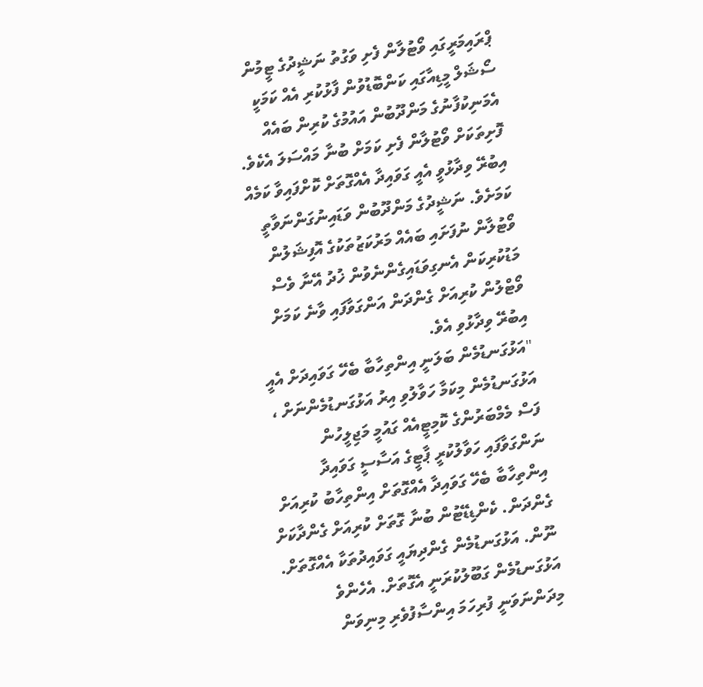ޕްރައިމަރީގައި ވޯޓުލާން ފެށި ވަގުތު ނަޝީދުގެ ޓީމުން ސޯޝަލް މީޑިއާގައި ކަންބޮޑުވުން ފާޅުކުރި އެއް ކަމަކީ އެމަނިކުފާނުގެ މަންދޫބުން އައުމުގެ ކުރިން ބައެއް ފޮށިތަކަށް ވޯޓުލާން ފެށި ކަމަށް ބުނާ މައްސަލަ އެކެވެ. އިބުރޭ ވިދާޅުވީ އެއީ ގަވައިދާ އެއްގޮތަށް ކޮށްފައިވާ ކަމެއް ކަމަށެވެ. ނަޝީދުގެ މަންދޫބުން ވަޑައިނުގަންނަވާތީ ވޯޓުލާން ނުފަށައި ބައެއް މަރުކަޒުތަކުގެ އޮފިޝަލުން މަޑުކުރިކަން އެނގިވަޑައިގެންނެވުން ޚުދު އޭނާ ވެސް ވޯޓްލުން ކުރިއަށް ގެންދަން އަންގަވާފައި ވާނެ ކަމަށް އިބުރޭ ވިދާޅުވި އެވެ.
"އަޅުގަނޑުމެން ބަލަނީ އިންތިހާބާ ބެހޭ ގަވައިދަށް އެއީ އަޅުގަނޑުމެން މިކަމާ ހަވާލުވި އިރު އަޅުގަނޑުމެންނަށް ، ފަސް މެމްބަރުންގެ ކޮމިޓީއެއް ގައުމީ މަޖިލީހުން ނަންގަވާފައި ހަވާލުކުރީ ޕާޓީގެ އަސާސީ ގަވައިދާ އިންތިހާބާ ބެހޭ ގަވައިދާ އެއްގޮތަށް އިންތިހާބު ކުރިއަށް ގެންދަން. ކެންޑިޑޭޓުން ބުނާ ގޮތަށް ކުރިއަށް ގެންދާކަށް ނޫން. އަޅުގަނޑުމެން ގެންދިޔައީ ގަވައިދުތަކާ އެއްގޮތަށް. އަޅުގަނޑުމެން ގަބޫލުކުރަނީ އެގޮތަށް. އެހެންވެ މިދަންނަވަނީ ފުރިހަމަ އިންސާފުވެރި މިނިވަން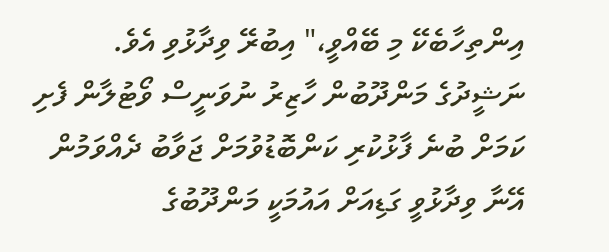އިންތިހާބެކޭ މި ބޭއްވީ،" އިބުރޭ ވިދާޅުވި އެވެ.
ނަޝީދުގެ މަންދޫބުން ހާޒިރު ނުވަނީސް ވޯޓުލާން ފެށި ކަމަށް ބުނެ ފާޅުކުރި ކަންބޮޑުވުމަށް ޖަވާބު ދެއްވަމުން އޭނާ ވިދާޅުވީ ގަޑިއަށް އައުމަކީ މަންދޫބުގެ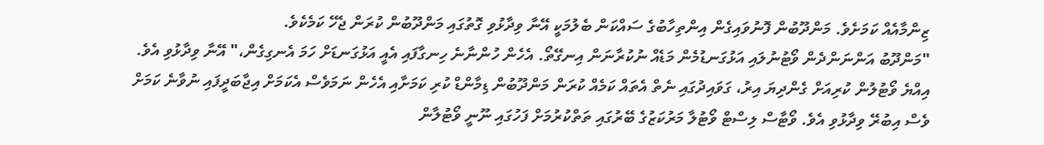ޒިންމާއެއް ކަމަށެވެ. މަންދޫބުން ފޮނުވައިގެން އިންތިހާބުގެ ސައްކަން ބެލުމަކީ އޭނާ ވިދާޅުވި ގޮތުގައި މަންދޫބުން ކުރަން ޖެހޭ ކަމެކެވެ.
"މަންދޫބު އަންނަންދެން ވޯޓުނުލައި އަޅުގަނޑުމެން މަޑެއް ނުކުރާނަން އިނގޭތޯ. އެހެން ހުންނާނެ ހިނގާފައި އެއީ އަޅުގަނޑަށް ހަމަ އެނގިގެން،" އޭނާ ވިދާޅުވި އެވެ.
އިއްޔެ ވޯޓުލުން ކުރިއަށް ގެންދިޔަ އިރު، ގަވައިދުގައި ނެތް އެތައް ކަމެއް ކުރަން މަންދޫބުން ޑިމާންޑް ކުރި ކަމަށާއި އެހެން ނަމަވެސް އެކަމަށް އިޖާބަދީފައި ނުވާނެ ކަމަށް ވެސް އިބުރޭ ވިދާޅުވި އެވެ. ވޯޓާސް ލިސްޓް ވޯޓުލާ މަރުކަޒުގެ ބޭރުގައި ތަތްކުރުމަށް ފަހުގައި ނޫނީ ވޯޓުލާން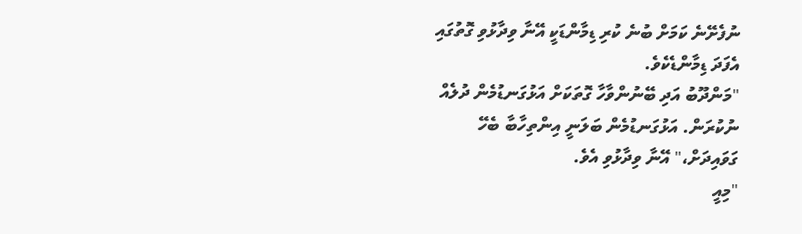ނުފެށޭނެ ކަމަށް ބުނެ ކުރި ޑިމާންޑަކީ އޭނާ ވިދާޅުވި ގޮތުގައި އެފަދަ ޑިމާންޑެކެވެ.
"މަންދޫބު އަދި ބޭނުންވާހާ ގޮތަކަށް އަޅުގަނޑުމެން ދުލެއް ނުކުރަން. އަޅުގަނޑުމެން ބަލަނީ އިންތިހާބާ ބެހޭ ގަވައިދަށް،" އޭނާ ވިދާޅުވި އެވެ.
"މިއީ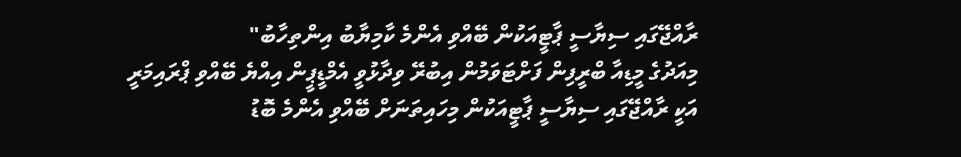ރާއްޖޭގައި ސިޔާސީ ޕާޓީއަކުން ބޭއްވި އެންމެ ކާމިޔާބު އިންތިހާބު"
މިއަދުގެ މީޑިއާ ބްރީފިން ފަށްޓަވަމުން އިބުރޭ ވިދާޅުވީ އެމްޑީޕީން އިއްޔެ ބޭއްވި ޕްރައިމަރީ އަކީ ރާއްޖޭގައި ސިޔާސީ ޕާޓީއަކުން މިހައިތަނަށް ބޭއްވި އެންމެ ބޮޑު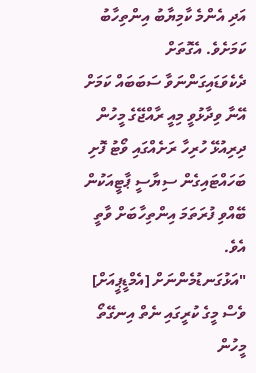އަދި އެންމެ ކާމިޔާބު އިންތިހާބު ކަމަށެވެ. އެގޮތަށް ދެކެވަޑައިގަންނަވާ ސަބަބައް ކަމަށް އޭނާ ވިދާޅުވީ މިއީ ރާއްޖޭގެ މީހުން ދިރިއުޅޭ ހުރިހާ ރަށެއްގައި ވޯޓު ފޮށި ބަހައްޓައިގެން ސިޔާސީ ޕާޓީއަކުން ބޭއްވި ފުރަތަމަ އިންތިހާބަށް ވާތީ އެވެ.
"އަޅުގަނޑުމެންނަށް [އެމްޑީޕީއަށް] ވެސް މީގެ ކުރީގައި ނެތް އިނގޭތޯ މީހުން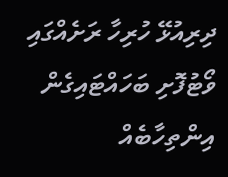ދިރިއުޅޭ ހުރިހާ ރަށެއްގައި ވޯޓުފޮށި ބަހައްޓައިގެން އިންތިހާބެއް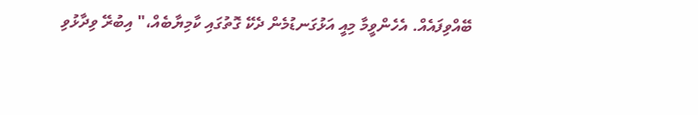ބޭއްވިފައެއް. އެހެންވީމާ މިއީ އަޅުގަނޑުމެން ދެކޭ ގޮތުގައި ކާމިޔާބެއް،" އިބުރޭ ވިދާޅުވި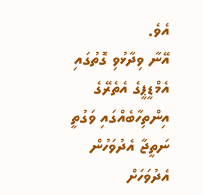އެވެ.
އޭނާ ވިދާޅުވި ގޮތުގައި އެމްޑީޕީގެ އެތެރޭގެ އިންތިހާބެއްގައި ވަގުތީ ނަތީޖާ އެދުވަހުން އެދުވަހަށް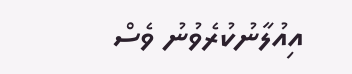އިއުލާނުކުރެވުނު ވެސް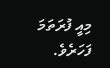މިއީ ފުރަތަމަ ފަހަރެވެ.